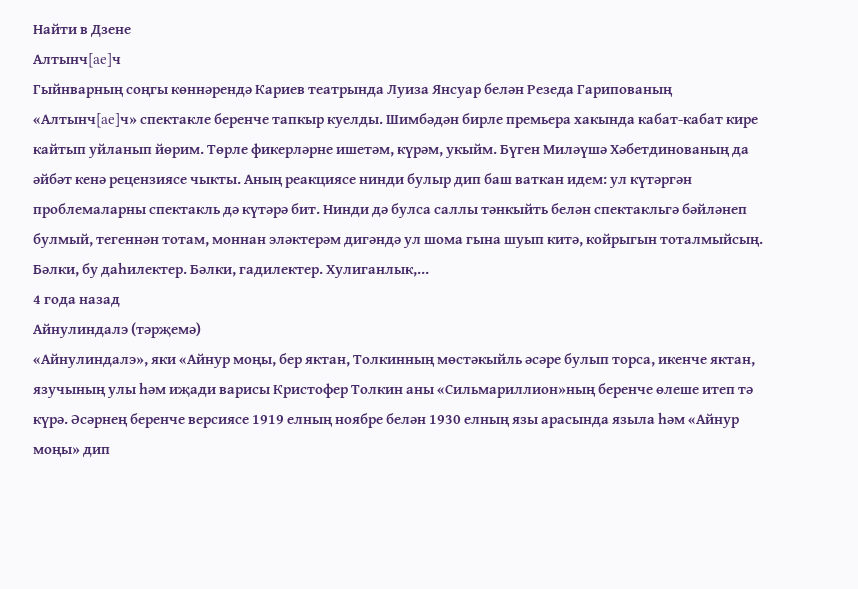Найти в Дзене
Алтынч[ae]ч
Гыйнварның соңгы көннәрендә Кариев театрында Луиза Янсуар белән Резеда Гарипованың «Алтынч[ae]ч» спектакле беренче тапкыр куелды. Шимбәдән бирле премьера хакында кабат-кабат кире кайтып уйланып йөрим. Төрле фикерләрне ишетәм, күрәм, укыйм. Бүген Миләүшә Хәбетдинованың да әйбәт кенә рецензиясе чыкты. Аның реакциясе нинди булыр дип баш ваткан идем: ул күтәргән проблемаларны спектакль дә күтәрә бит. Нинди дә булса саллы тәнкыйть белән спектакльгә бәйләнеп булмый, тегеннән тотам, моннан эләктерәм дигәндә ул шома гына шуып китә, койрыгын тоталмыйсың. Бәлки, бу даһилектер. Бәлки, гадилектер. Хулиганлык,...
4 года назад
Айнулиндалэ (тәрҗемә)
«Айнулиндалэ», яки «Айнур моңы, бер яктан, Толкинның мөстәкыйль әсәре булып торса, икенче яктан, язучының улы һәм иҗади варисы Кристофер Толкин аны «Сильмариллион»ның беренче өлеше итеп тә күрә. Әсәрнең беренче версиясе 1919 елның ноябре белән 1930 елның язы арасында языла һәм «Айнур моңы» дип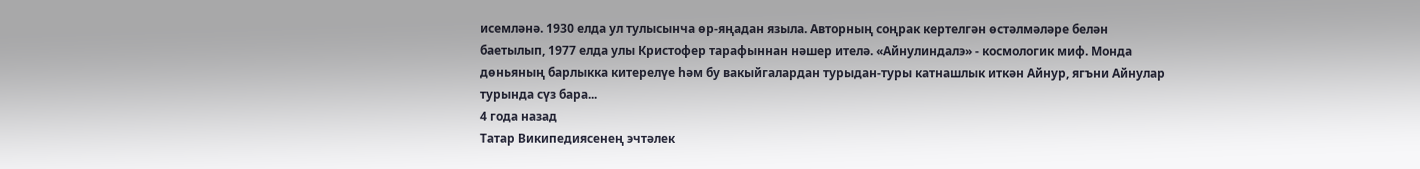исемләнә. 1930 елда ул тулысынча өр-яңадан языла. Авторның соңрак кертелгән өстәлмәләре белән баетылып, 1977 елда улы Кристофер тарафыннан нәшер ителә. «Айнулиндалэ» - космологик миф. Монда дөньяның барлыкка китерелүе һәм бу вакыйгалардан турыдан-туры катнашлык иткән Айнур, ягъни Айнулар турында сүз бара...
4 года назад
Татар Википедиясенең эчтәлек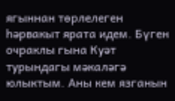ягыннан төрлелеген һәрвакыт ярата идем. Бүген очраклы гына Куәт турындагы мәкаләгә юлыктым. Аны кем язганын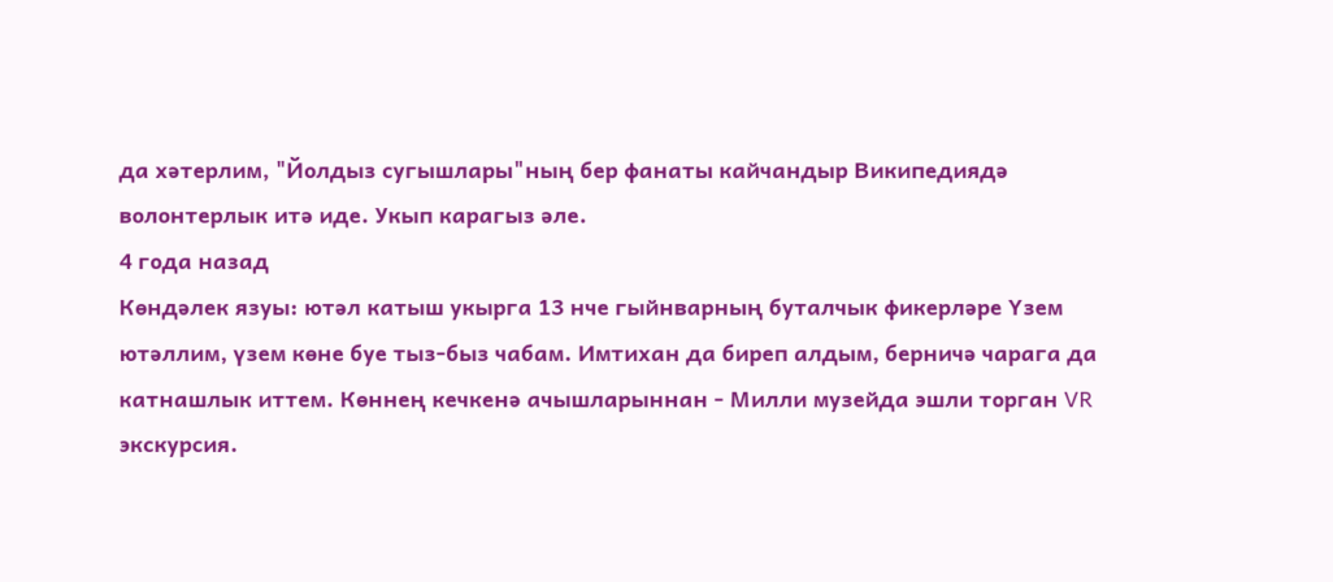да хәтерлим, "Йолдыз сугышлары"ның бер фанаты кайчандыр Википедиядә волонтерлык итә иде. Укып карагыз әле.
4 года назад
Көндәлек язуы: ютәл катыш укырга 13 нче гыйнварның буталчык фикерләре Үзем ютәллим, үзем көне буе тыз-быз чабам. Имтихан да биреп алдым, берничә чарага да катнашлык иттем. Көннең кечкенә ачышларыннан - Милли музейда эшли торган VR экскурсия.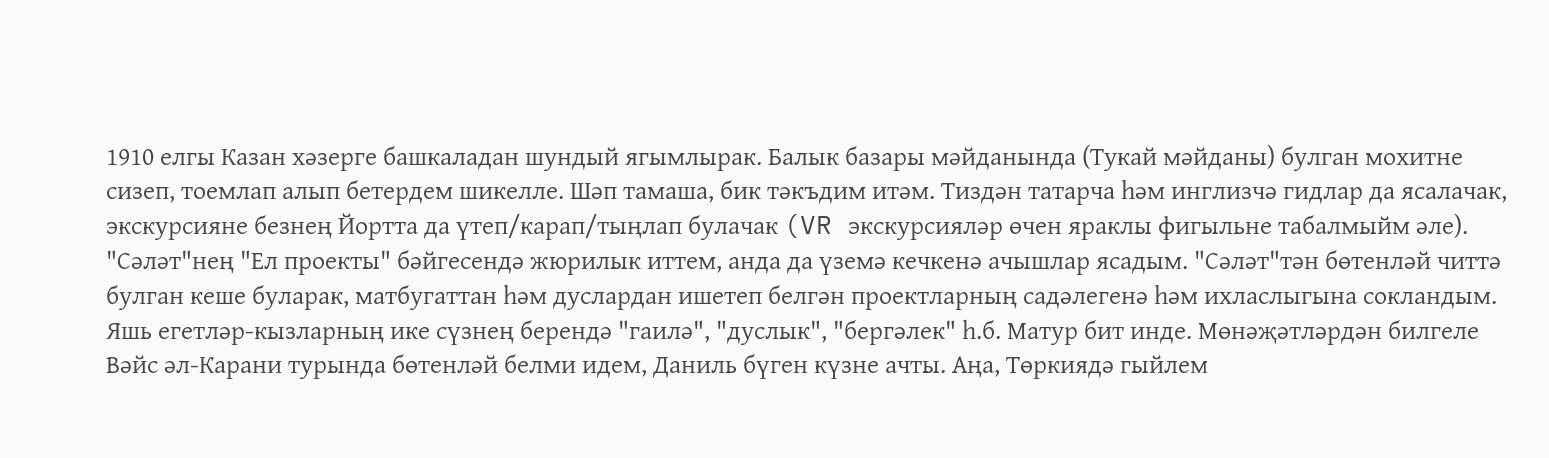1910 елгы Казан хәзерге башкаладан шундый ягымлырак. Балык базары мәйданында (Тукай мәйданы) булган мохитне сизеп, тоемлап алып бетердем шикелле. Шәп тамаша, бик тәкъдим итәм. Тиздән татарча һәм инглизчә гидлар да ясалачак, экскурсияне безнең Йортта да үтеп/карап/тыңлап булачак (VR экскурсияләр өчен яраклы фигыльне табалмыйм әле). "Сәләт"нең "Ел проекты" бәйгесендә жюрилык иттем, анда да үземә кечкенә ачышлар ясадым. "Сәләт"тән бөтенләй читтә булган кеше буларак, матбугаттан һәм дуслардан ишетеп белгән проектларның садәлегенә һәм ихласлыгына сокландым. Яшь егетләр-кызларның ике сүзнең берендә "гаилә", "дуслык", "бергәлек" һ.б. Матур бит инде. Мөнәҗәтләрдән билгеле Вәйс әл-Карани турында бөтенләй белми идем, Даниль бүген күзне ачты. Аңа, Төркиядә гыйлем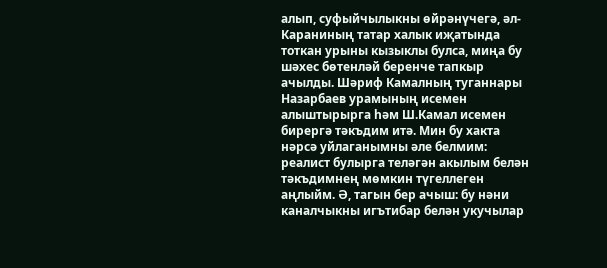алып, суфыйчылыкны өйрәнүчегә, әл-Караниның татар халык иҗатында тоткан урыны кызыклы булса, миңа бу шәхес бөтенләй беренче тапкыр ачылды. Шәриф Камалның туганнары Назарбаев урамының исемен алыштырырга һәм Ш.Камал исемен бирергә тәкъдим итә. Мин бу хакта нәрсә уйлаганымны әле белмим: реалист булырга теләгән акылым белән тәкъдимнең мөмкин түгеллеген аңлыйм. Ә, тагын бер ачыш: бу нәни каналчыкны игътибар белән укучылар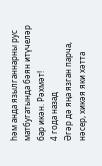һәм анда язылганнарны рус матбугатында бәян итүчеләр бар икән. Рәхмәт!
4 года назад
Әгәр дә яңа язган парча, нәсер, хикәя яки хәтта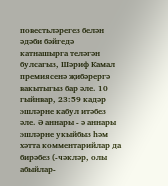повестьләрегез белән әдәби бәйгедә катнашырга теләгән булсагыз, Шәриф Камал премиясенә җибәрергә вакытыгыз бар әле. 10 гыйнвар, 23:59 кадәр эшләрне кабул итәбез әле. Ә аннары - ә аннары эшләрне укыйбыз һәм хәтта комментарийлар да бирәбез (-чәкләр, олы абыйлар-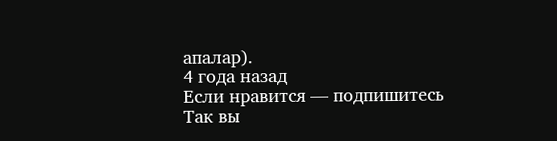апалар).
4 года назад
Если нравится — подпишитесь
Так вы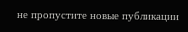не пропустите новые публикации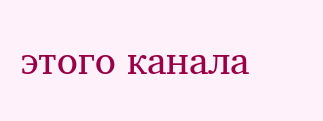этого канала